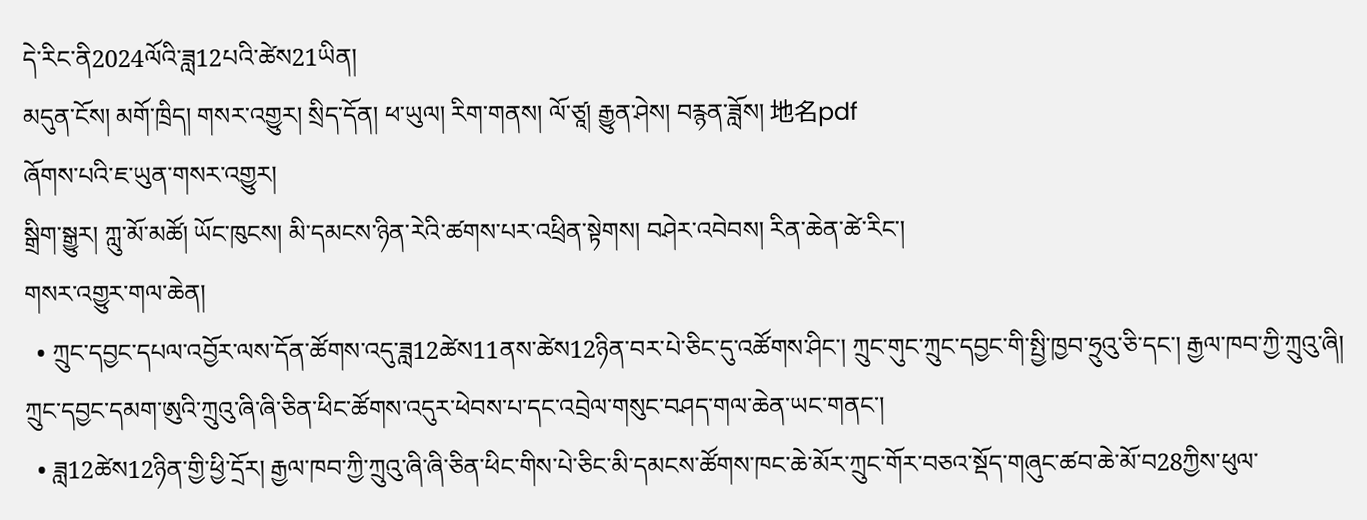དེ་རིང་ནི2024ལོའི་ཟླ12པའི་ཚེས21ཡིན།
མདུན་ངོས། མགོ་ཁྲིད། གསར་འགྱུར། སྲིད་དོན། ཕ་ཡུལ། རིག་གནས། ལོ་ཙཱ། རྒྱུན་ཤེས། བརྙན་ཟློས། 地名pdf
ཞོགས་པའི་ཇ་ཡུན་གསར་འགྱུར།
སྒྲིག་སྒྱུར། ཀླུ་མོ་མཚོ། ཡོང་ཁུངས། མི་དམངས་ཉིན་རེའི་ཚགས་པར་འཕྲིན་སྟེགས། བཤེར་འབེབས། རིན་ཆེན་ཚེ་རིང་།
གསར་འགྱུར་གལ་ཆེན།
  • ཀྲུང་དབྱང་དཔལ་འབྱོར་ལས་དོན་ཚོགས་འདུ་ཟླ12ཚེས11ནས་ཚེས12ཉིན་བར་པེ་ཅིང་དུ་འཚོགས་ཤིང་། ཀྲུང་གུང་ཀྲུང་དབྱང་གི་སྤྱི་ཁྱབ་ཧྲུའུ་ཅི་དང་། རྒྱལ་ཁབ་ཀྱི་ཀྲུའུ་ཞི། ཀྲུང་དབྱང་དམག་ཨུའི་ཀྲུའུ་ཞི་ཞི་ཅིན་ཕིང་ཚོགས་འདུར་ཕེབས་པ་དང་འབྲེལ་གསུང་བཤད་གལ་ཆེན་ཡང་གནང་།
  • ཟླ12ཚེས12ཉིན་གྱི་ཕྱི་དྲོར། རྒྱལ་ཁབ་ཀྱི་ཀྲུའུ་ཞི་ཞི་ཅིན་ཕིང་གིས་པེ་ཅིང་མི་དམངས་ཚོགས་ཁང་ཆེ་མོར་ཀྲུང་གོར་བཅའ་སྡོད་གཞུང་ཚབ་ཆེ་མོ་བ28ཀྱིས་ཕུལ་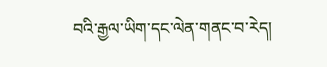བའི་རྒྱལ་ཡིག་དང་ལེན་གནང་བ་རེད།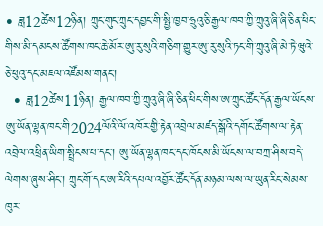• ཟླ12ཚེས12ཉིན། ཀྲུང་གུང་ཀྲུང་དབྱང་གི་སྤྱི་ཁྱབ་ཧྲུའུ་ཅི་རྒྱལ་ཁབ་ཀྱི་ཀྲུའུ་ཞི་ཞི་ཅིན་ཕིང་གིས་མི་དམངས་ཚོགས་ཁང་ཆེ་མོར་ཨུ་རུ་སུའི་གཅིག་གྱུར་ཨུ་རུ་སུའི་ཏང་གི་ཀྲུའུ་ཞི་མེ་ཏེ་ཝུའེ་ཅེ་ཕུའུ་དང་མཇལ་འཛོམས་གནང་།
  • ཟླ12ཚེས11ཉིན། རྒྱལ་ཁབ་ཀྱི་ཀྲུའུ་ཞི་ཞི་ཅིན་ཕིང་གིས་ཨ་ཀྲུང་ཚོང་དོན་རྒྱལ་ཡོངས་ཨུ་ཡོན་ལྷན་ཁང་གི2024ལོའི་ལོ་འཁོར་གྱི་རྟེན་འབྲེལ་མཛད་སྒོའི་དགོང་ཚོགས་ལ་རྟེན་འབྲེལ་འཕྲིན་ཡིག་སྤྲིངས་པ་དང་། ཨུ་ཡོན་ལྷན་ཁང་དང་ཁོངས་མི་ཡོངས་ལ་བཀྲ་ཤིས་བདེ་ལེགས་ཞུས་ཤིང་། ཀྲུང་གོ་དང་ཨ་རིའི་དཔལ་འབྱོར་ཚོང་དོན་མཉམ་ལས་ལ་ཡུན་རིང་སེམས་ཁུར་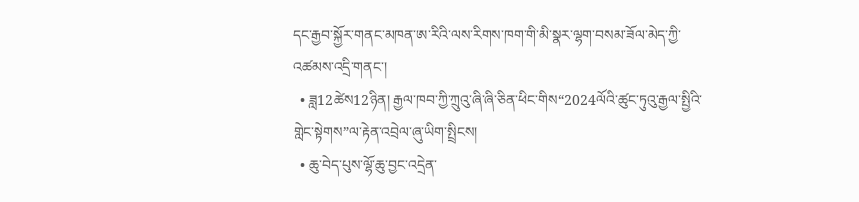དང་རྒྱབ་སྐྱོར་གནང་མཁན་ཨ་རིའི་ལས་རིགས་ཁག་གི་མི་སྣར་ལྷག་བསམ་ཟོལ་མེད་ཀྱི་འཚམས་འདྲི་གནང་།
  • ཟླ12ཚེས12ཉིན། རྒྱལ་ཁབ་ཀྱི་ཀྲུའུ་ཞི་ཞི་ཅིན་ཕིང་གིས“2024ལོའི་ཚུང་ཏུའུ་རྒྱལ་སྤྱིའི་གླེང་སྟེགས”ལ་རྟེན་འབྲེལ་ཞུ་ཡིག་སྤྲིངས།
  • ཆུ་བེད་པུས་ལྷོ་ཆུ་བྱང་འདྲེན་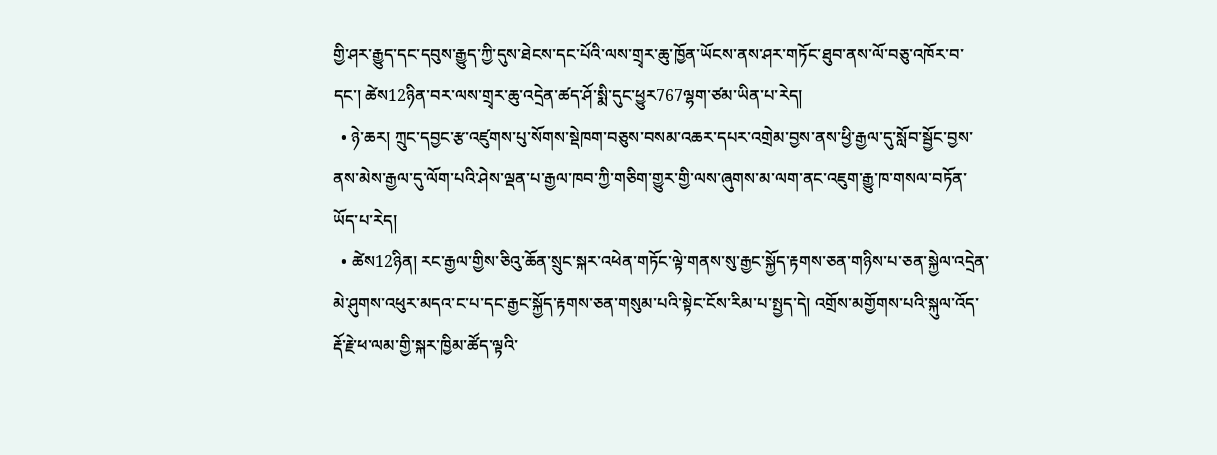གྱི་ཤར་རྒྱུད་དང་དབུས་རྒྱུད་ཀྱི་དུས་ཐེངས་དང་པོའི་ལས་གྲྭར་ཆུ་ཁྱོན་ཡོངས་ནས་ཤར་གཏོང་ཐུབ་ནས་ལོ་བཅུ་འཁོར་བ་དང་། ཚེས12ཉིན་བར་ལས་གྲྭར་ཆུ་འདྲེན་ཚད་ཤོ་སྨི་དུང་ཕྱུར767ལྷག་ཙམ་ཡིན་པ་རེད།
  • ཉེ་ཆར། ཀྲུང་དབྱང་རྩ་འཛུགས་པུ་སོགས་སྡེཁག་བཅུས་བསམ་འཆར་དཔར་འགྲེམ་བྱས་ནས་ཕྱི་རྒྱལ་དུ་སློབ་སྦྱོང་བྱས་ནས་མེས་རྒྱལ་དུ་ལོག་པའི་ཤེས་ལྡན་པ་རྒྱལ་ཁབ་ཀྱི་གཅིག་གྱུར་གྱི་ལས་ཞུགས་མ་ལག་ནང་འཇུག་རྒྱུ་ཁ་གསལ་བཏོན་ཡོད་པ་རེད།
  • ཚེས12ཉིན། རང་རྒྱལ་གྱིས་ཅིའུ་ཆོན་སྲུང་སྐར་འཕེན་གཏོང་ལྟེ་གནས་སུ་རྒྱང་སྐྱོད་རྟགས་ཅན་གཉིས་པ་ཅན་སྐྱེལ་འདྲེན་མེ་ཤུགས་འཕུར་མདའ་ང་པ་དང་རྒྱང་སྐྱོད་རྟགས་ཅན་གསུམ་པའི་སྟེང་ངོས་རིམ་པ་སྤྱད་དེ། འགྲོས་མགྱོགས་པའི་སྐུལ་འོད་རྡོ་རྗེ་ཕ་ལམ་གྱི་སྐར་ཁྱིམ་ཚོད་ལྟའི་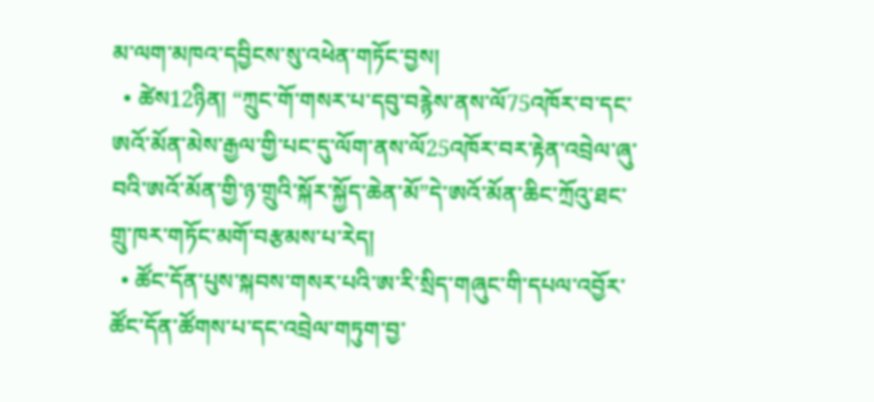མ་ལག་མཁའ་དབྱིངས་སུ་འཕེན་གཏོང་བྱས།
  • ཚེས12ཉིན། “ཀྲུང་གོ་གསར་པ་དབུ་བརྙེས་ནས་ལོ75འཁོར་བ་དང་ཨའོ་མོན་མེས་རྒྱལ་གྱི་པང་དུ་ལོག་ནས་ལོ25འཁོར་བར་རྟེན་འབྲེལ་ཞུ་བའི་ཨའོ་མོན་གྱི་ཉ་གྲུའི་སྐོར་སྐྱོད་ཆེན་མོ”དེ་ཨའོ་མོན་ཆིང་ཀྲོའུ་ཐང་གྲུ་ཁར་གཏོང་མགོ་བརྩམས་པ་རེད།
  • ཚོང་དོན་པུས་སྐབས་གསར་པའི་ཨ་རི་སྲིད་གཞུང་གི་དཔལ་འབྱོར་ཚོང་དོན་ཚོགས་པ་དང་འབྲེལ་གཏུག་བྱ་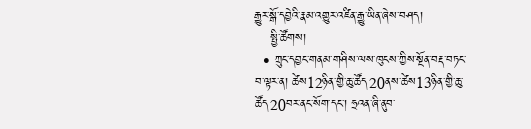རྒྱུར་སྒོ་དབྱེའི་རྣམ་འགྱུར་འཛིན་རྒྱུ་ཡིན་ཞེས་བཤད།
    སྤྱི་ཚོགས།
  • ཀྲུང་དབྱང་གནམ་གཤིས་ལས་ཁུངས་ཀྱིས་སྔོན་བརྡ་བཏང་བ་ལྟར་ན། ཚེས12ཉིན་གྱི་ཆུ་ཚོད20ནས་ཚེས13ཉིན་གྱི་ཆུ་ཚོད20བར་ནང་སོག་དང་། ཧྲའན་ཞི་ནུབ་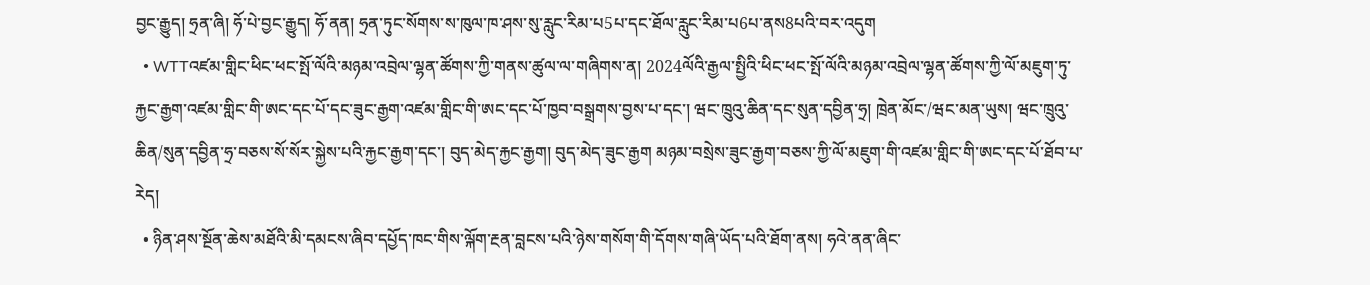བྱང་རྒྱུད། ཧྲན་ཞི། ཧོ་པེ་བྱང་རྒྱུད། ཧོ་ནན། ཧྲན་ཏུང་སོགས་ས་ཁུལ་ཁ་ཤས་སུ་རླུང་རིམ་པ5པ་དང་ཐོལ་རླུང་རིམ་པ6པ་ནས8པའི་བར་འདུག
  • WTTའཛམ་གླིང་ཕིང་ཕང་སྤོ་ལོའི་མཉམ་འབྲེལ་ལྷན་ཚོགས་ཀྱི་གནས་ཚུལ་ལ་གཞིགས་ན། 2024ལོའི་རྒྱལ་སྤྱིའི་ཕིང་ཕང་སྤོ་ལོའི་མཉམ་འབྲེལ་ལྷན་ཚོགས་ཀྱི་ལོ་མཇུག་ཏུ་རྐྱང་རྒྱག་འཛམ་གླིང་གི་ཨང་དང་པོ་དང་ཟུང་རྒྱག་འཛམ་གླིང་གི་ཨང་དང་པོ་ཁྱབ་བསྒྲགས་བྱས་པ་དང་། ཝང་ཁྲུའུ་ཆིན་དང་སུན་དབྱིན་ཧྲ། ཁྲེན་མོང་/ཝང་མན་ཡུས། ཝང་ཁྲུའུ་ཆིན/སུན་དབྱིན་ཧྲ་བཅས་སོ་སོར་སྐྱེས་པའི་རྐྱང་རྒྱག་དང་། བུད་མེད་རྐྱང་རྒྱག། བུད་མེད་ཟུང་རྒྱག མཉམ་བསྲེས་ཟུང་རྒྱག་བཅས་ཀྱི་ལོ་མཇུག་གི་འཛམ་གླིང་གི་ཨང་དང་པོ་ཐོབ་པ་རེད།
  • ཉིན་ཤས་སྔོན་ཆེས་མཐོའི་མི་དམངས་ཞིབ་དཔྱོད་ཁང་གིས་ལྐོག་རྔན་བླངས་པའི་ཉེས་གསོག་གི་དོགས་གཞི་ཡོད་པའི་ཐོག་ནས། ཧའེ་ནན་ཞིང་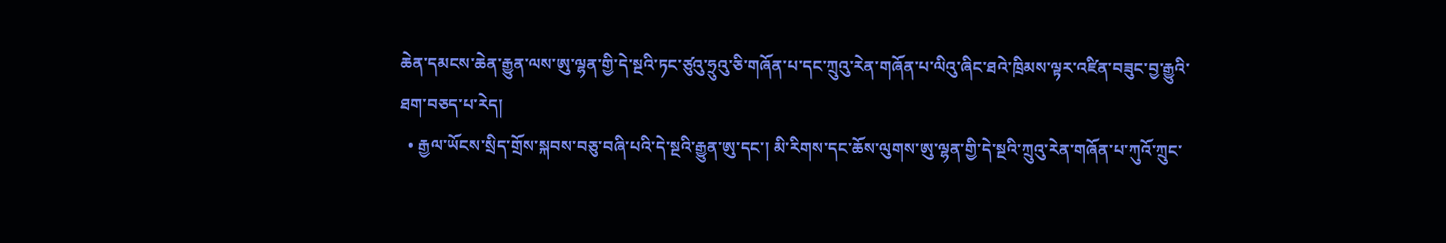ཆེན་དམངས་ཆེན་རྒྱུན་ལས་ཨུ་ལྷན་གྱི་དེ་སྔའི་ཏང་ཙུའུ་ཧྲུའུ་ཅི་གཞོན་པ་དང་ཀྲུའུ་རེན་གཞོན་པ་ལིའུ་ཞིང་ཐའེ་ཁྲིམས་ལྟར་འཛིན་བཟུང་བྱ་རྒྱུའི་ཐག་བཅད་པ་རེད།
  • རྒྱལ་ཡོངས་སྲིད་གྲོས་སྐབས་བཅུ་བཞི་པའི་དེ་སྔའི་རྒྱུན་ཨུ་དང་། མི་རིགས་དང་ཆོས་ལུགས་ཨུ་ལྷན་གྱི་དེ་སྔའི་ཀྲུའུ་རེན་གཞོན་པ་ཀུའོ་ཀྲུང་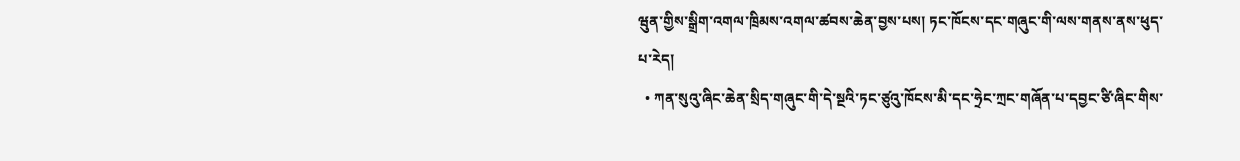ཝུན་གྱིས་སྒྲིག་འགལ་ཁྲིམས་འགལ་ཚབས་ཆེན་བྱས་པས། ཏང་ཁོངས་དང་གཞུང་གི་ལས་གནས་ནས་ཕུད་པ་རེད།
  • ཀན་སུའུ་ཞིང་ཆེན་སྲིད་གཞུང་གི་དེ་སྔའི་ཏང་ཙུའུ་ཁོངས་མི་དང་ཧྲེང་ཀྲང་གཞོན་པ་དབྱང་ཙི་ཞིང་གིས་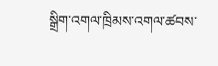སྒྲིག་འགལ་ཁྲིམས་འགལ་ཚབས་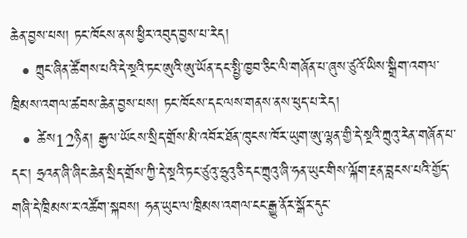ཆེན་བྱས་པས། ཏང་ཁོངས་ནས་ཕྱིར་འབུད་བྱས་པ་རེད།
  • ཀྲུང་ཞིན་ཚོགས་པའི་དེ་སྔའི་ཏང་ཨུའི་ཨུ་ཡོན་དང་སྤྱི་ཁྱབ་ཅིང་ལི་གཞོན་པ་ཞུས་ཙུའོ་ཡིས་སྒྲིག་འགལ་ཁྲིམས་འགལ་ཚབས་ཆེན་བྱས་པས། ཏང་ཁོངས་དང་ལས་གནས་ནས་ཕུད་པ་རེད།
  • ཚེས12ཉིན། རྒྱལ་ཡོངས་སྲིད་གྲོས་མི་འབོར་ཐོན་ཁུངས་ཁོར་ཡུག་ཨུ་ལྷན་གྱི་དེ་སྔའི་ཀྲུའུ་རེན་གཞོན་པ་དང་། ཧྲའན་ཞི་ཞིང་ཆེན་སྲིད་གྲོས་ཀྱི་དེ་སྔའི་ཏང་ཙུའུ་ཧྲུའུ་ཅི་དང་ཀྲུའུ་ཞི་ཧན་ཡུང་གིས་ལྐོག་རྔན་བླངས་པའི་གྱོད་གཞི་དེ་ཁྲིམས་ར་འཚོག་སྐབས། ཧན་ཡུང་ལ་ཁྲིམས་འགལ་ངང་རྒྱུ་ནོར་སྒོར་དུང་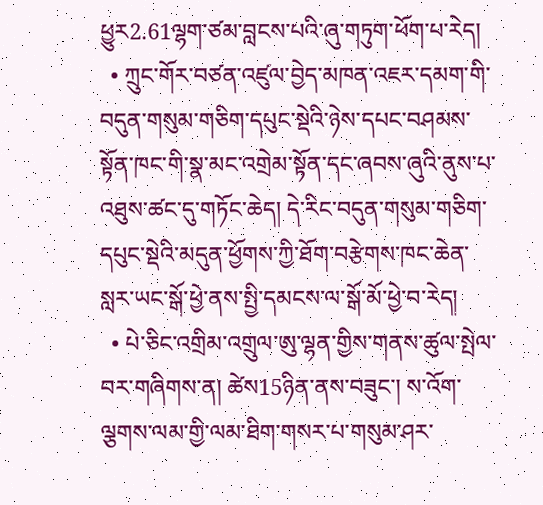ཕྱུར2.61ལྷག་ཙམ་བླངས་པའི་ཞུ་གཏུག་ཕོག་པ་རེད།
  • ཀྲུང་གོར་བཙན་འཛུལ་བྱེད་མཁན་འཇར་དམག་གི་བདུན་གསུམ་གཅིག་དཔུང་སྡེའི་ཉེས་དཔང་བཤམས་སྟོན་ཁང་གི་སྣ་མང་འགྲེམ་སྟོན་དང་ཞབས་ཞུའི་ནུས་པ་འཐུས་ཚང་དུ་གཏོང་ཆེད། དེ་རིང་བདུན་གསུམ་གཅིག་དཔུང་སྡེའི་མདུན་ཕྱོགས་ཀྱི་ཐོག་བརྩེགས་ཁང་ཆེན་སླར་ཡང་སྒོ་ཕྱེ་ནས་སྤྱི་དམངས་ལ་སྒོ་མོ་ཕྱེ་བ་རེད།
  • པེ་ཅིང་འགྲིམ་འགྲུལ་ཨུ་ལྷན་གྱིས་གནས་ཚུལ་སྤེལ་བར་གཞིགས་ན། ཚེས15ཉིན་ནས་བཟུང་། ས་འོག་ལྕགས་ལམ་གྱི་ལམ་ཐིག་གསར་པ་གསུམ་ཤར་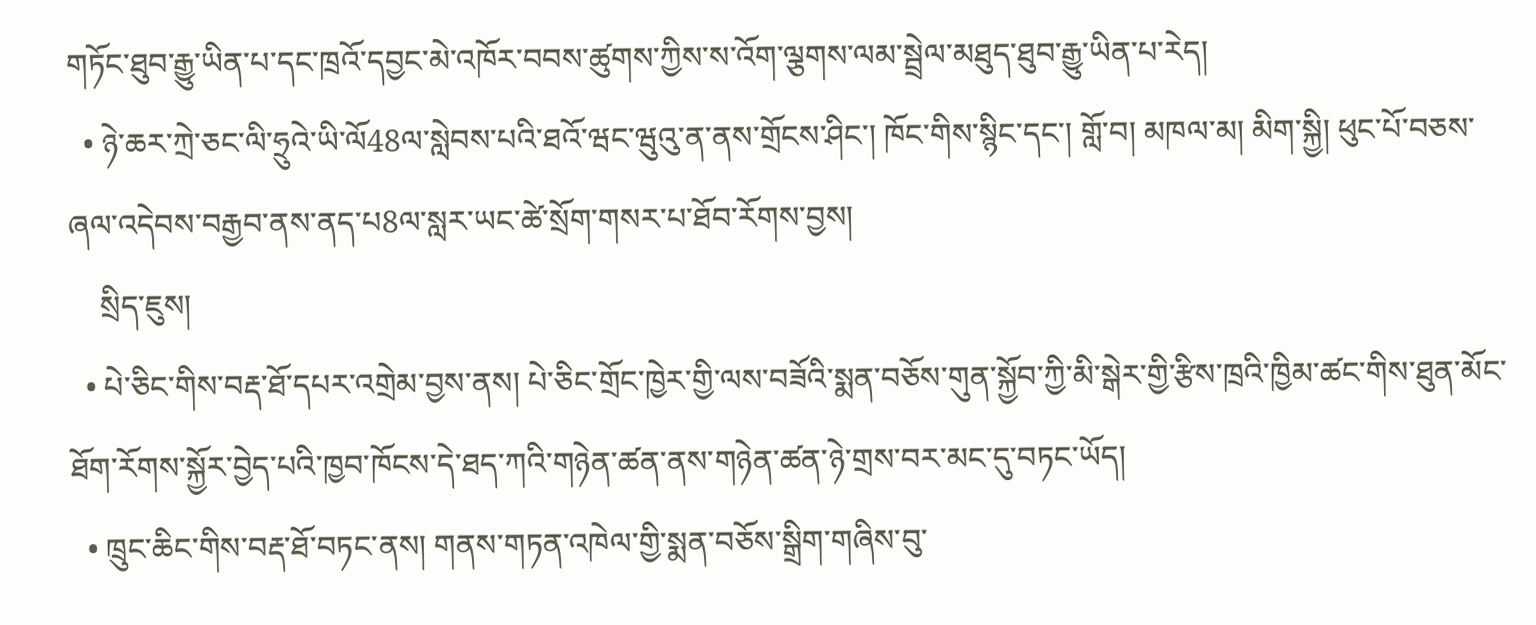གཏོང་ཐུབ་རྒྱུ་ཡིན་པ་དང་ཁྲའོ་དབྱང་མེ་འཁོར་བབས་ཚུགས་ཀྱིས་ས་འོག་ལྕགས་ལམ་སྦྲེལ་མཐུད་ཐུབ་རྒྱུ་ཡིན་པ་རེད།
  • ཉེ་ཆར་ཀྲེ་ཅང་ལི་ཧྲུའེ་ཡི་ལོ48ལ་སླེབས་པའི་ཐའོ་ཝང་ཝུའུ་ན་ནས་གྲོངས་ཤིང་། ཁོང་གིས་སྙིང་དང་། གློ་བ། མཁལ་མ། མིག་སྐྱི། ཕུང་པོ་བཅས་ཞལ་འདེབས་བརྒྱབ་ནས་ནད་པ8ལ་སླར་ཡང་ཚེ་སྲོག་གསར་པ་ཐོབ་རོགས་བྱས།
    སྲིད་ཇུས།
  • པེ་ཅིང་གིས་བརྡ་ཐོ་དཔར་འགྲེམ་བྱས་ནས། པེ་ཅིང་གྲོང་ཁྱེར་གྱི་ལས་བཟོའི་སྨན་བཅོས་གུན་སྐྱོབ་ཀྱི་མི་སྒེར་གྱི་རྩིས་ཁྲའི་ཁྱིམ་ཚང་གིས་ཐུན་མོང་ཐོག་རོགས་སྐྱོར་བྱེད་པའི་ཁྱབ་ཁོངས་དེ་ཐད་ཀའི་གཉེན་ཚན་ནས་གཉེན་ཚན་ཉེ་གྲས་བར་མང་དུ་བཏང་ཡོད།
  • ཁྲུང་ཆིང་གིས་བརྡ་ཐོ་བཏང་ནས། གནས་གཏན་འཁེལ་གྱི་སྨན་བཅོས་སྒྲིག་གཞིས་བུ་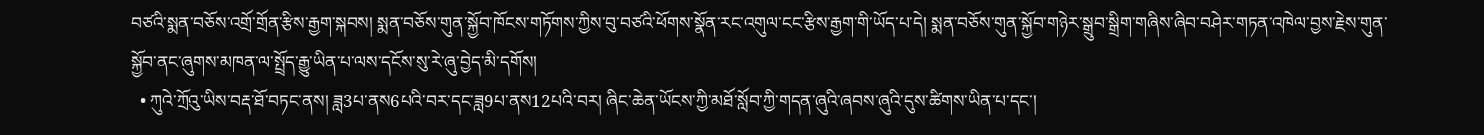བཙའི་སྨན་བཅོས་འགྲོ་གྲོན་རྩིས་རྒྱག་སྐབས། སྨན་བཅོས་གུན་སྐྱོབ་ཁོངས་གཏོགས་ཀྱིས་བུ་བཙའི་ཕོགས་སྣོན་རང་འགུལ་ངང་རྩིས་རྒྱག་གི་ཡོད་པ་དེ། སྨན་བཅོས་གུན་སྐྱོབ་གཉེར་སྒྲུབ་སྒྲིག་གཞིས་ཞིབ་བཤེར་གཏན་འཁེལ་བྱས་རྗེས་གུན་སྐྱོབ་ནང་ཞུགས་མཁན་ལ་སྤྲོད་རྒྱུ་ཡིན་པ་ལས་དངོས་སུ་རེ་ཞུ་བྱེད་མི་དགོས།
  • ཀུའེ་ཀྲོའུ་ཡིས་བརྡ་ཐོ་བཏང་ནས། ཟླ3པ་ནས6པའི་བར་དང་ཟླ9པ་ནས12པའི་བར། ཞིང་ཆེན་ཡོངས་ཀྱི་མཐོ་སློབ་ཀྱི་གདན་ཞུའི་ཞབས་ཞུའི་དུས་ཚིགས་ཡིན་པ་དང་།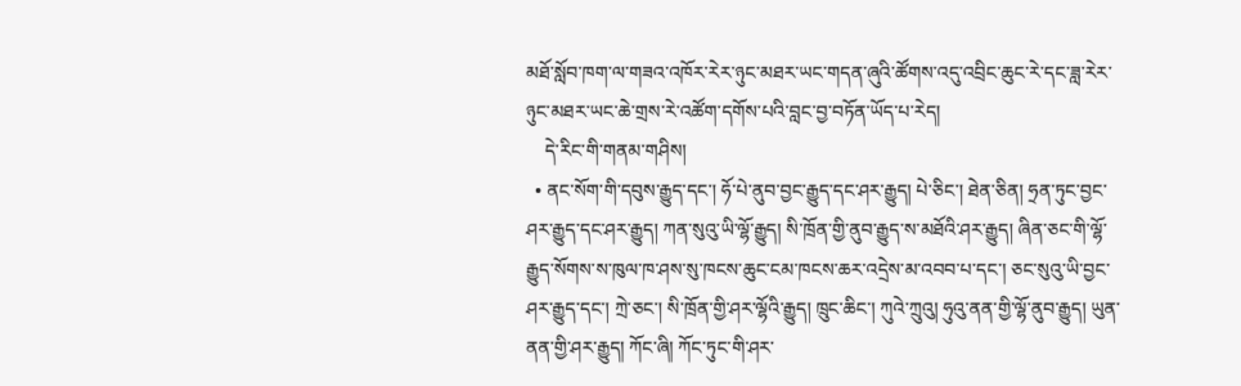མཐོ་སློབ་ཁག་ལ་གཟའ་འཁོར་རེར་ཉུང་མཐར་ཡང་གདན་ཞུའི་ཚོགས་འདུ་འབྲིང་ཆུང་རེ་དང་ཟླ་རེར་ཉུང་མཐར་ཡང་ཆེ་གྲས་རེ་འཚོག་དགོས་པའི་བླང་བྱ་བཏོན་ཡོད་པ་རེད།
    དེ་རིང་གི་གནམ་གཤིས།
  • ནང་སོག་གི་དབུས་རྒྱུད་དང་། ཧོ་པེ་ནུབ་བྱང་རྒྱུད་དང་ཤར་རྒྱུད། པེ་ཅིང་། ཐེན་ཅིན། ཧྲན་ཏུང་བྱང་ཤར་རྒྱུད་དང་ཤར་རྒྱུད། ཀན་སུའུ་ཡི་ལྷོ་རྒྱུད། སི་ཁྲོན་གྱི་ནུབ་རྒྱུད་ས་མཐོའི་ཤར་རྒྱུད། ཞིན་ཅང་གི་ལྷོ་རྒྱུད་སོགས་ས་ཁུལ་ཁ་ཤས་སུ་ཁངས་ཆུང་ངམ་ཁངས་ཆར་འདྲེས་མ་འབབ་པ་དང་། ཅང་སུའུ་ཡི་བྱང་ཤར་རྒྱུད་དང་། ཀྲེ་ཅང་། སི་ཁྲོན་གྱི་ཤར་ལྷོའི་རྒྱུད། ཁྲུང་ཆིང་། ཀུའེ་ཀྲུའུ། ཧུའུ་ནན་གྱི་ལྷོ་ནུབ་རྒྱུད། ཡུན་ནན་གྱི་ཤར་རྒྱུད། ཀོང་ཞི། ཀོང་ཏུང་གི་ཤར་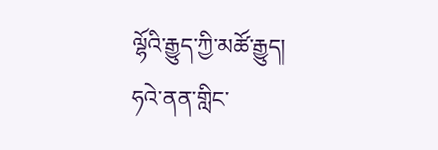ལྷོའི་རྒྱུད་ཀྱི་མཚོ་རྒྱུད། ཧའེ་ནན་གླིང་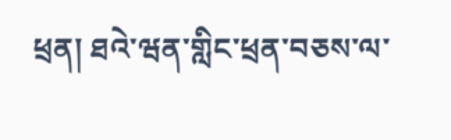ཕྲན། ཐའེ་ཝན་གླིང་ཕྲན་བཅས་ལ་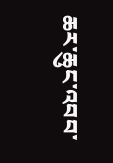ཆར་ཆུང་འབབ་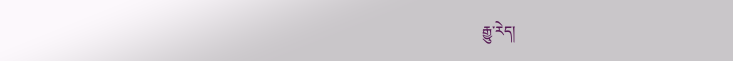རྒྱུ་རེད།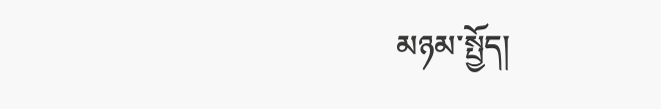མཉམ་སྤྱོད།